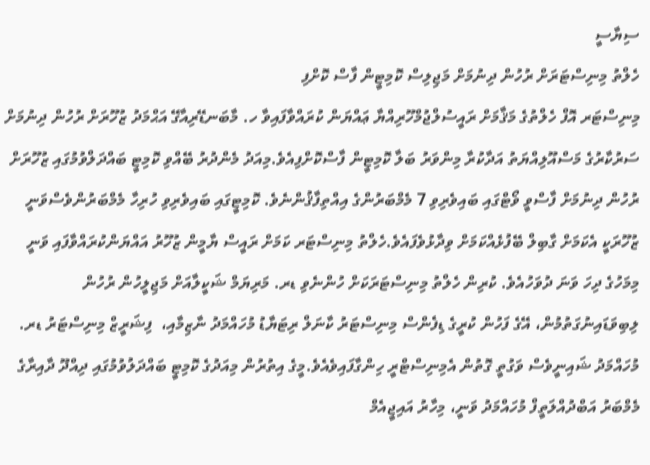ސިޔާސީ
ހެލްތު މިނިސްޓަރަށް ރުހުން ދިނުމަށް މަޖިލިސް ކޮމިޓީން ފާސް ކޮށްފި
މިނިސްޓަރ އޮފް ހެލްތުގެ މަޤާމަށް ރައީސުލްޖުމްހޫރިއްޔާ ޢައްޔަން ކުރައްވާފައިވާ ހ. މާބަނޑޭރިއާގޭ އަޙްމަދު ޒުހޫރަށް ރުހުން ދިނުމަށް ސަރުކާރުގެ މަސްއޫލިއްޔަތު އަދާކުރާ މިންވަރު ބަލާ ކޮމިޓީން ފާސްކޮށްފިއެވެ.މިއަދު މެންދުރު ބޭއްވި ކޮމިޓީ ބައްދަލްވުމުގައި ޒުހޫރަށް ރުހުން ދިނުމަށް ފާސްވީ ވޯޓްގައި ބައިވެރިވި 7 މެމްބަރުންގެ އިއްތިފާޤުންނެވެ. ކޮމިޓީގައި ބައިވެރިވި ހުރިހާ މެމްބަރުންވެސްވަނީ ޒުހޫރަކީ އެކަމަށް ގާބިލް ބޭފުޅެއްކަމަށް ވިދާޅުވެފައެވެ.ހެލްތު މިނިސްޓަރ ކަމަށް ރައީސް ޔާމީން ޒުހޫރު އައްޔަންކުރައްވާފައި ވަނީ މިމަހުގެ ދިހަ ވަނަ ދުވަހުއެވެ. ކުރިން ހެލްތު މިނިސްޓަރަކަށް ހުންނެވި ޑރ. މަރިޔަމް ޝަކީލާއަށް މަޖިލީހުން ރުހުން ލިބިވަޑައިނުގަތުމުން، އޭގެ ފަހުން ކުރީގެ ޑިފެންސް މިނިސްޓަރު ކާނަލް ރިޓަޔާޑު މުހައްމަދު ނާޒިމާއި،  ފިޝަރީޒް މިނިސްޓަރު ޑރ. މުހައްމަދު ޝައިނީވެސް ވަގުތީ ގޮތުން އެމިނިސްޓްރީ ހިންގާފައިވެއެވެ.މީގެ އިތުރުން މިއަދުގެ ކޮމިޓީ ބައްދަލުވުމުގައި ދިއްދޫ ދާއިރާގެ މެމްބަރު އަބްދުއްލަތީފް މުހައްމަދު ވަނީ، މިހާރު އައިޖީއެމް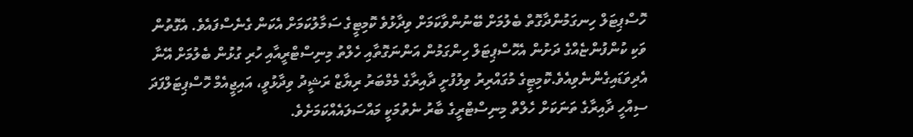ހޮސްޕިޓަލް ހިނގަމުންދާގޮތް ބެލުމަށް ބޭނުންވާކަމަށް ވިދާޅުވެ ކޮމިޓީގެ ސަމާލުކަމަށް އެކަން ގެނެސްފައެވެ. އެގޮތުން ވަކި ކުންފުންޏެއްގެ ދަށުން އެހޮސްޕިޓަލް ހިންގަމުން އަންނަގޮތާއި ހެލްތު މިނިސްޓްރީއާއި ހުރި ގުޅުން ބެލުމަށް އޭނާ އެދިވަޑައިގެންނެވިއެވެ.ކޮމިޓީގެ މުގައްރިރު ވިލުފުށީ ދާއިރާގެ މެމްބަރު ރިޔާޒް ރަޝީދު ވިދާޅުވީ، އައިޖީއެމް ހޮސްޕިޓަލްފަދަ ސިއްހީ ދާއިރާގެ ތަނަކަށް ހެލްތް މިނިސްޓްރީގެ ބާރު ނެތުމަކީ މައްސަލައެއްކަމަށެވެ.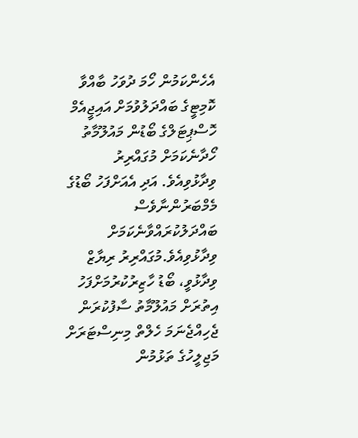އެހެންކަމުން ހޯމަ ދުވަހު ބާއްވާ ކޮމިޓީގެ ބައްދަލުވުމަށް އައިޖީއެމް ހޮސްޕިޓަލްގެ ބޯޑުން މައުލޫމާތު ހޯދާނެކަމަށް މުގައްރިރު ވިދާޅުވިއެވެ. އަދި އެއަށްފަހު ބޯޑުގެ މެމްބަރުންނާވެސް ބައްދަލުކުރައްވާނެކަމަށް ވިދާޅުވިއެވެ.މުގައްރިރު ރިޔާޒް ވިދާޅުވީ، ބޯޑު ހާޒިރުކުރުމަށްފަހު އިތުރަށް މައުލޫމާތު ސާފުކުރަން ޖެހިއްޖެނަމަ ހެލްތް މިނިސްޓަރަށް މަޖިލީހުގެ ތަޅުމުން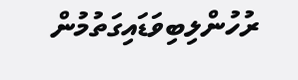ރުހުންލިބިވަޑައިގަތުމުން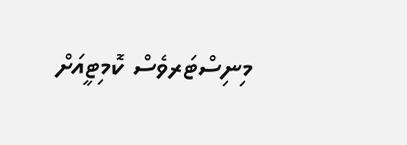މިނިސްޓަރވެސް ކޮމިޓީއަށް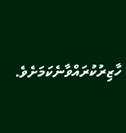ހާޒިރުކުރައްވާނެކަމަށެވެ.